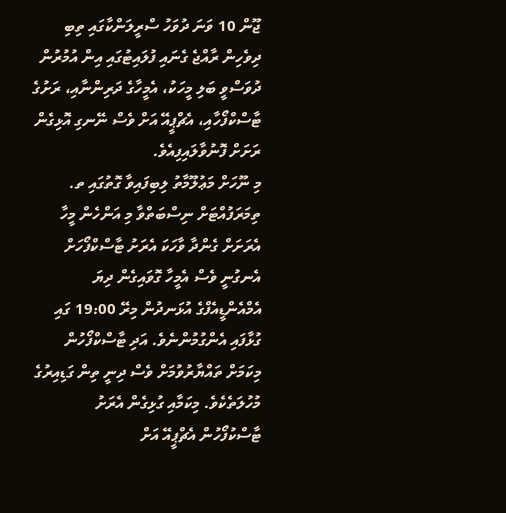ޖޫން 10 ވަނަ ދުވަހު ސްރީލަންކާގައި ތިބި ދިވެހިން ރާއްޖެ ގެނައި ފުލައިޓުގައި އިން އުމުރުން ދުވަސްވީ ބަލި މީހަކު، އެމީހާގެ ދަރިންނާއި، ރަށުގެ ޓާސްކްފޯހާއި، އެޗްޕީއޭ އަށް ވެސް ނޭނގި އޮޅިގެން ރަށަށް ފޮނުވާލައިފިއެވެ.
މި ނޫހަށް މަޢުލޫމާތު ލިބިފައިވާ ގޮތުގައި ތ. ތިމަރަފުއްޓަށް ނިސްބަތްވާ މި އަންހެން މީހާ އެރަށަށް ގެންދާ ވާހަކަ އެރަށު ޓާސްކްފޯހަށް އެނގުނީ ވެސް އެމީހާ ގޮވައިގެން ދިޔަ އެމްއެންޑީއެފްގެ އުޅަނދުން މިރޭ 19:00 ގައި ގުޅާފައި އެންގުމުންނެވެ. އަދި ޓާސްކްފޯހުން މިކަމަށް ތައްޔާރުވުމަށް ވެސް ދިނީ ތިން ގަޑިއިރުގެ މުހުލަތެކެވެ. މިކަމާއި ގުޅިގެން އެރަށު ޓާސްކުފޯހުން އެޗްޕީއޭ އަށް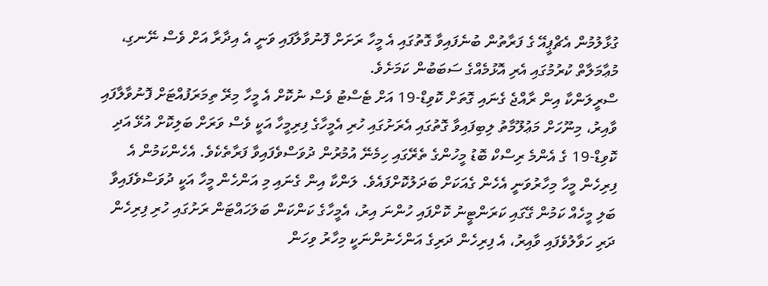ގުޅާލުމުން އެޗްޕީއޭ ގެ ފަރާތުން ބުނެފައިވާ ގޮތުގައި އެ މީހާ ރަށަށް ފޮނުވާލާފައި ވަނީ އެ އިދާރާ އަށް ވެސް ނޭނގި، މުޢާމަލާތް ކުރުމުގައި އެރި އޮޅުމެއްގެ ސަބަބުން ކަމަށެވެ.
ސްރީލަންކާ އިން ރާއްޖެ ގެނައި ގޮތަށް ކޮވިޑް-19 އަށް ޓެސްޓު ވެސް ނުކޮށް އެ މީހާ މިރޭ ތިމަރަފުއްޓަށް ފޮނުވާލާފައި ވާއިރު، މިނޫހަށް މަޢުލޫމާތު ލިބިފައިވާ ގޮތުގައި އެރަށުގައި ހުރި އެމީހާގެ ފިރިމީހާ އަކީ ވެސް ވަރަށް ބަލިކޮށް އުޅޭ އަދި ކޮވިޑް-19 ގެ އެންމެ ރިސްކް ބޮޑު މީހުންގެ ތެރޭގައި ހިމެނޭ އުމުރުން ދުވަސްވެފައިވާ ފަރާތެކެވެ. އެހެންކަމުން އެ ފިރިހެން މީހާ މިހާރުވަނީ އެހެން ގެއަކަށް ބަދަލުކޮށްފައެވެ. ލަންކާ އިން ގެނައި މި އަންހެން މީހާ އަކީ ދުވަސްވެފައިވާ ބަލި މީހެއް ކަމުން ގޭގައި ކަރަންޓީނު ކޮށްފައި ހުންނަ އިރު، އެމީހާގެ ކަންކަން ބަލަހައްޓަން ރަށުގައި ހުރި ފިރިހެން ދަރި ހަވާލުވެފައި ވާއިރު، އެ ފިރިހެން ދަރިގެ އަންހެނުންނަކީ މިހާރު ވިހަން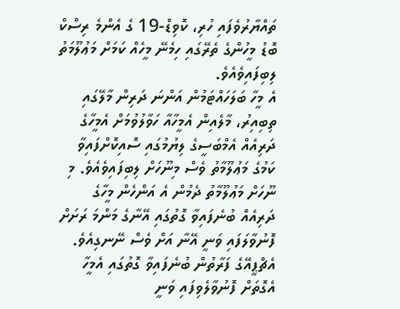ތައްޔާރުވެފައި ހުރި، ކޮވިޑް-19 ގެ އެންމެ ރިސްކް ބޮޑު މީހުންގެ ތެރޭގައި ހިމެނޭ މީހެއް ކަމަށް މަޢުލޫމަތު ލިބިފައިވެއެވެ.
އެ މީހާ ބަލަހައްޓަމުން އަންނަ ދަރިން މާލޭގައި ތިބިއިރު، މާލެއިން އެމީހާއާ ހަވާލުވުމަށް އެމީހާގެ ދަރިއެއް އެމްބަސީގެ ލިޔުމުގައި ސޮއިކޮށްފައިވާ ކަމުގެ މަޢުލޫމާތު ވެސް މިނޫހަށް ލިބިފައިވެއެވެ. މި ނޫހަށް މަޢުލޫމާތު ދެމުން އެ އަންހެން މީހާގެ ދަރިއެއް ބުނެފައިވާ ގޮތުގައި އޭނާގެ މަންމަ ރަށަށް ފޮނުވާލަފައި ވަނީ އޭނާ އަށް ވެސް ނޭނގިއެވެ. އެޗްޕީއޭގެ ފަރާތުން ބުނެފައިވާ ގޮތުގައި އެމީހާ އެގޮތަށް ފޮނުވާލެވިފައި ވަނީ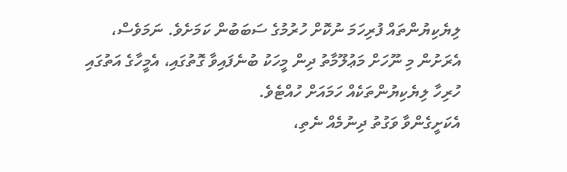ލިޔެކިޔުންތައް ފުރިހަމަ ނުކޮށް ހުރުމުގެ ސަބަބުން ކަމަށެވެ. ނަމަވެސް، އެރަށުން މި ނޫހަށް މަޢުލޫމާތު ދިން މީހަކު ބުނެފައިވާ ގޮތުގައި، އެމީހާގެ އަތުގައި ހުރިހާ ލިޔެކިޔުންތަކެއް ހަމައަށް ހުއްޓެވެ.
އެކަށީގެންވާ ވަގުތު ދިނުމެއް ނެތި،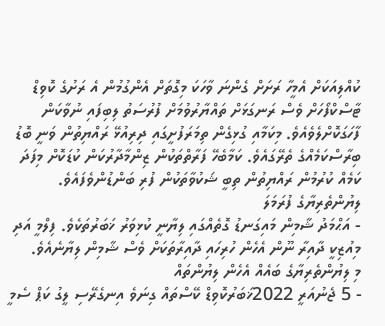ކުއްލިއަކަށް އެމީހާ ރަށަށް ގެންނަ ވާހަކަ މިގޮތަށް އެންގުމުން އެ ރަށުގެ ކޮވިޑް ޓާސްކްފޯހަށް ވެސް ރަނގަޅަށް ތައްޔާރުވުމަށް ފުރުސަތު ލިބިފައި ނުވާކަން ފާހަގަކޮށްލެވެއެވެ. މިކަމާއި ގުޅިގެން ތިމަރަފުށީގައި ދިރިއުޅޭ ރައްޔިތުން ވަނީ ބޮޑު ބިރާސްކަމެއްގެ ތެރޭގައެވެ. ކަމާބެހޭ ފަރާތްތަކުން ޒިންމާދާރުކަން ކުޑަކޮށް މިފަދަ ކަމެއް ކުރުމުން ރައްޔިތުން ތިބީ ޝަކުވާތަކުން ފުރި ބަންޑުންވެފައެވެ.
ލިޔުންތެރިޔާގެ ފުރަމަލަ
- އަޙްމަދު ޝާމިން މައިގަނޑު ގޮތެއްގައި ލިޔާނީ ކުޅިވަރު ޚަބަރުތަކެވެ. ފިލްމީ އަދި މިއުޒިކީ ދާއިރާ ނޫން އެހެން ހުރިހައި ދާއިރާތަކަށް ވެސް ޝާމިން ލިޔާނެއެވެ.
މި ލިޔުންތެރިޔާގެ ބައެއް އެހެން ލިޔުންތައް
- 5 ޖެނުއަރީ 2022ޚަބަރުކޮވިޑް ކޭސްތައް ގިނަވެ އިނގެރޭސި ލީގު ކަޕް ސެމީ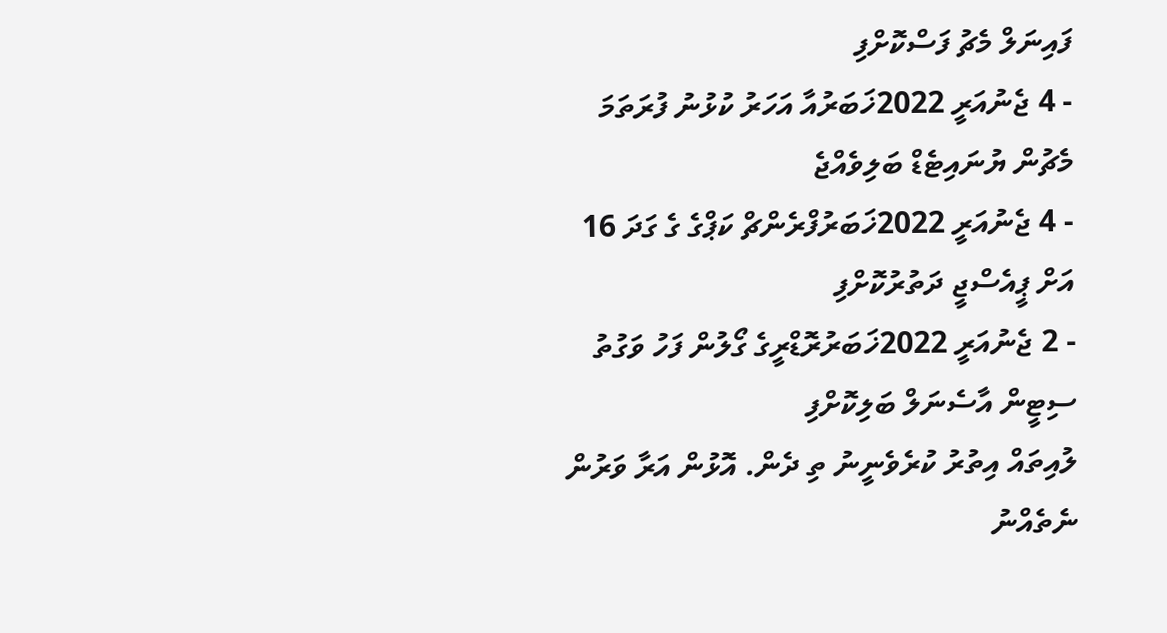ފައިނަލް މެޗު ފަސްކޮށްފި
- 4 ޖެނުއަރީ 2022ޚަބަރުއާ އަހަރު ކުޅުނު ފުރަތަމަ މެޗުން ޔުނައިޓެޑް ބަލިވެއްޖެ
- 4 ޖެނުއަރީ 2022ޚަބަރުފްރެންޗް ކަޕްގެ ގެ ގަދަ 16 އަށް ޕީއެސްޖީ ދަތުރުކޮށްފި
- 2 ޖެނުއަރީ 2022ޚަބަރުރޮޑްރީގެ ގޯލުން ފަހު ވަގުތު ސިޓީން އާސެނަލް ބަލިކޮށްފި
ލުއިތައް އިތުރު ކުރެވެނީނު ތި ދެން. އޮޅުން އަރާ ވަރުން ނެތެއްނު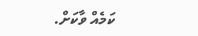ކަމެއް ވާކަށް.